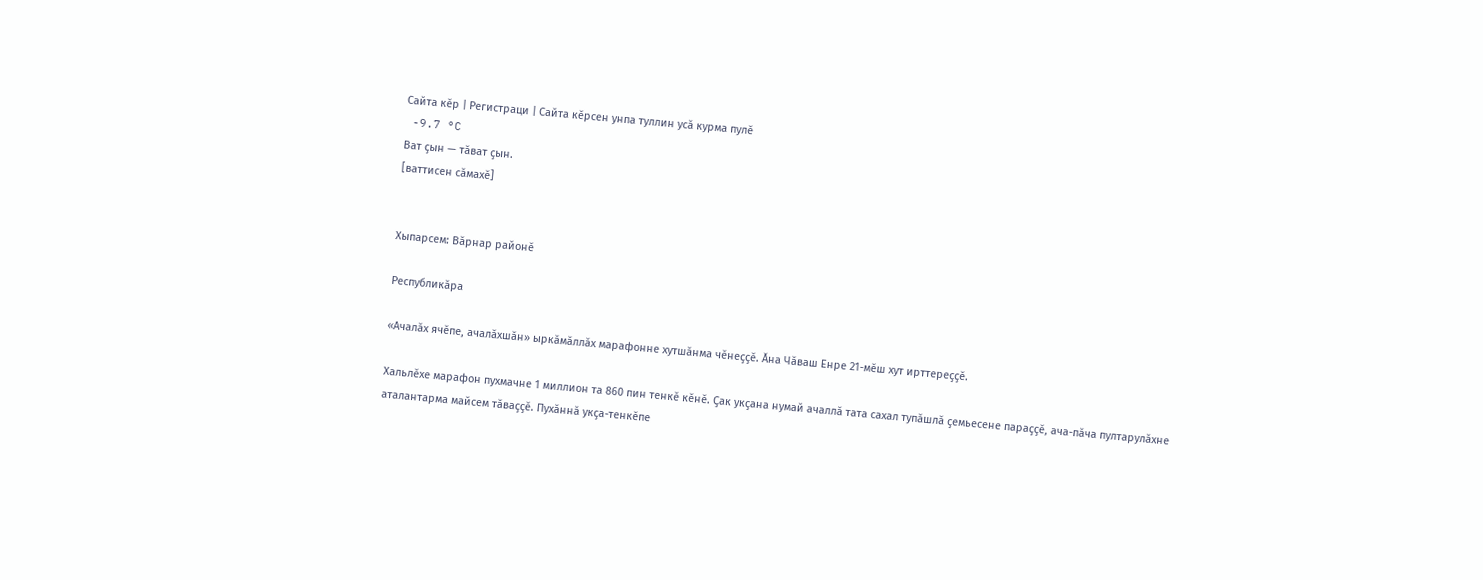Сайта кӗр | Регистраци | Сайта кӗрсен унпа туллин усӑ курма пулӗ
 -9.7 °C
Ват ҫын — тӑват ҫын.
[ваттисен сӑмахӗ]


Хыпарсем: Вӑрнар районӗ

Республикӑра

«Ачалӑх ячӗпе, ачалӑхшӑн» ыркӑмӑллӑх марафонне хутшӑнма чӗнеҫҫӗ. Ӑна Чӑваш Енре 21-мӗш хут ирттереҫҫӗ.

Хальлӗхе марафон пухмачне 1 миллион та 860 пин тенкӗ кӗнӗ. Ҫак укҫана нумай ачаллӑ тата сахал тупӑшлӑ ҫемьесене параҫҫӗ, ача-пӑча пултарулӑхне аталантарма майсем тӑваҫҫӗ. Пухӑннӑ укҫа-тенкӗпе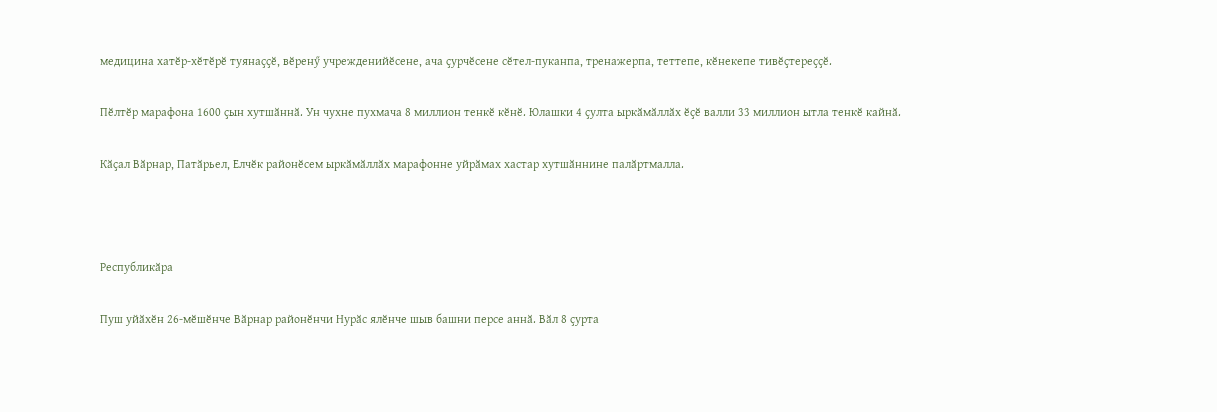медицина хатӗр-хӗтӗрӗ туянаҫҫӗ, вӗренӳ учрежденийӗсене, ача ҫурчӗсене сӗтел-пуканпа, тренажерпа, теттепе, кӗнекепе тивӗҫтереҫҫӗ.

Пӗлтӗр марафона 1600 ҫын хутшӑннӑ. Ун чухне пухмача 8 миллион тенкӗ кӗнӗ. Юлашки 4 ҫулта ыркӑмӑллӑх ӗҫӗ валли 33 миллион ытла тенкӗ кайнӑ.

Кӑҫал Вӑрнар, Патӑрьел, Елчӗк районӗсем ыркӑмӑллӑх марафонне уйрӑмах хастар хутшӑннине палӑртмалла.



Республикӑра

Пуш уйӑхӗн 26-мӗшӗнче Вӑрнар районӗнчи Нурӑс ялӗнче шыв башни персе аннӑ. Вӑл 8 ҫурта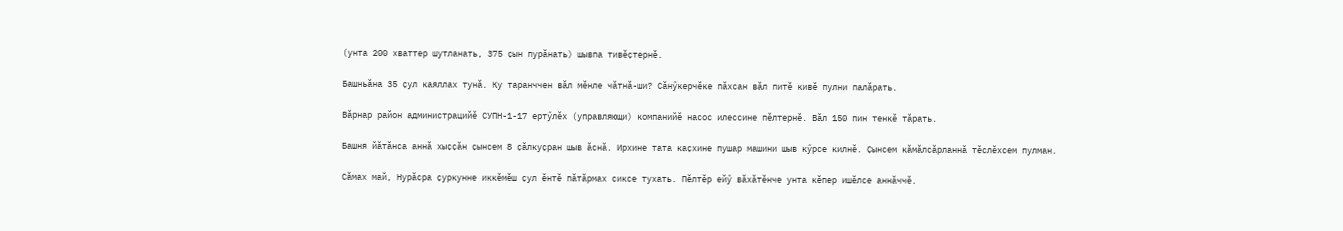(унта 200 хваттер шутланать, 375 ҫын пурӑнать) шывпа тивӗҫтернӗ.

Башньӑна 35 ҫул каяллах тунӑ. Ку таранччен вӑл мӗнле чӑтнӑ-ши? Сӑнӳкерчӗке пӑхсан вӑл питӗ кивӗ пулни палӑрать.

Вӑрнар район администрацийӗ СУПН-1-17 ертӳлӗх (управляющи) компанийӗ насос илессине пӗлтернӗ. Вӑл 150 пин тенкӗ тӑрать.

Башня йӑтӑнса аннӑ хыҫҫӑн ҫынсем 8 ҫӑлкуҫран шыв ӑснӑ. Ирхине тата каҫхине пушар машини шыв кӳрсе килнӗ. Ҫынсем кӑмӑлсӑрланнӑ тӗслӗхсем пулман.

Сӑмах май, Нурӑсра ҫуркунне иккӗмӗш ҫул ӗнтӗ пӑтӑрмах сиксе тухать. Пӗлтӗр ейӳ вӑхӑтӗнче унта кӗпер ишӗлсе аннӑччӗ.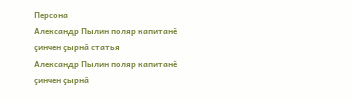Персона
Александр Пылин поляр капитанӗ ҫинчен ҫырнӑ статья
Александр Пылин поляр капитанӗ ҫинчен ҫырнӑ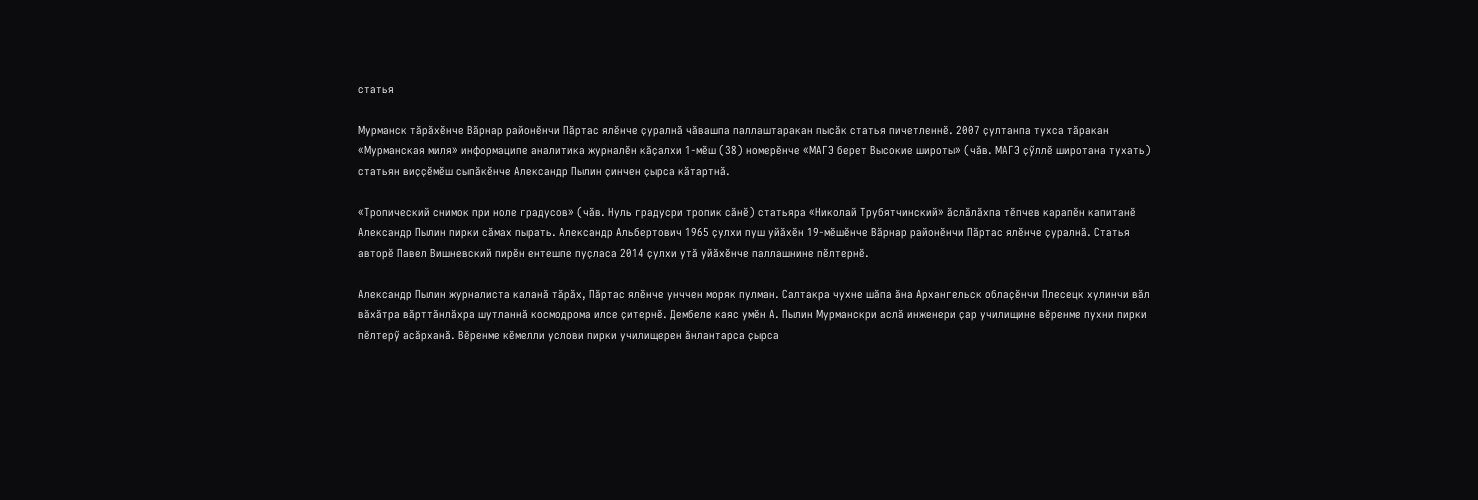статья

Мурманск тӑрӑхӗнче Вӑрнар районӗнчи Пӑртас ялӗнче ҫуралнӑ чӑвашпа паллаштаракан пысӑк статья пичетленнӗ. 2007 ҫултанпа тухса тӑракан «Мурманская миля» информаципе аналитика журналӗн кӑҫалхи 1-мӗш (38) номерӗнче «МАГЭ берет Высокие широты» (чӑв. МАГЭ ҫӳллӗ широтана тухать) статьян виҫҫӗмӗш сыпӑкӗнче Александр Пылин ҫинчен ҫырса кӑтартнӑ.

«Тропический снимок при ноле градусов» (чӑв. Нуль градусри тропик сӑнӗ) статьяра «Николай Трубятчинский» ӑслӑлӑхпа тӗпчев карапӗн капитанӗ Александр Пылин пирки сӑмах пырать. Александр Альбертович 1965 ҫулхи пуш уйӑхӗн 19-мӗшӗнче Вӑрнар районӗнчи Пӑртас ялӗнче ҫуралнӑ. Статья авторӗ Павел Вишневский пирӗн ентешпе пуҫласа 2014 ҫулхи утӑ уйӑхӗнче паллашнине пӗлтернӗ.

Александр Пылин журналиста каланӑ тӑрӑх, Пӑртас ялӗнче унччен моряк пулман. Салтакра чухне шӑпа ӑна Архангельск облаҫӗнчи Плесецк хулинчи вӑл вӑхӑтра вӑрттӑнлӑхра шутланнӑ космодрома илсе ҫитернӗ. Дембеле каяс умӗн А. Пылин Мурманскри аслӑ инженери ҫар училищине вӗренме пухни пирки пӗлтерӳ асӑрханӑ. Вӗренме кӗмелли услови пирки училищерен ӑнлантарса ҫырса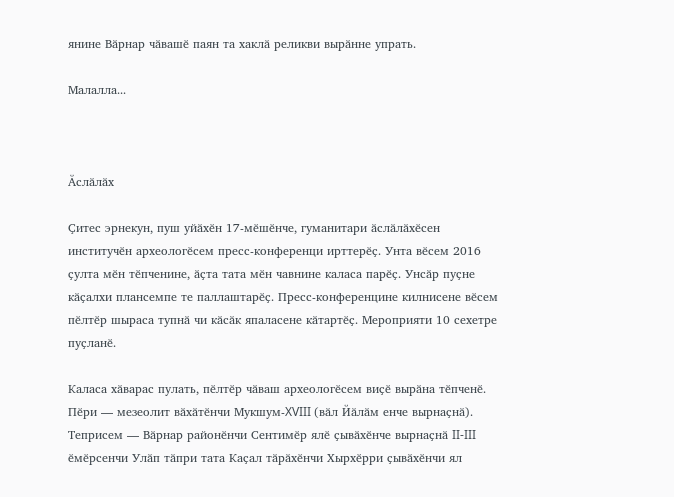янине Вӑрнар чӑвашӗ паян та хаклӑ реликви вырӑнне упрать.

Малалла...



Ӑслӑлӑх

Ҫитес эрнекун, пуш уйӑхӗн 17-мӗшӗнче, гуманитари ӑслӑлӑхӗсен институчӗн археологӗсем пресс-конференци ирттерӗҫ. Унта вӗсем 2016 ҫулта мӗн тӗпченине, ӑҫта тата мӗн чавнине каласа парӗҫ. Унсӑр пуҫне кӑҫалхи плансемпе те паллаштарӗҫ. Пресс-конференцине килнисене вӗсем пӗлтӗр шыраса тупнӑ чи кӑсӑк япаласене кӑтартӗҫ. Мероприяти 10 сехетре пуҫланӗ.

Каласа хӑварас пулать, пӗлтӗр чӑваш археологӗсем виҫӗ вырӑна тӗпченӗ. Пӗри — мезеолит вӑхӑтӗнчи Мукшум-XVIII (вӑл Йӑлӑм енче вырнаҫнӑ). Теприсем — Вӑрнар районӗнчи Сентимӗр ялӗ ҫывӑхӗнче вырнаҫнӑ II-III ӗмӗрсенчи Улӑп тӑпри тата Каҫал тӑрӑхӗнчи Хырхӗрри ҫывӑхӗнчи ял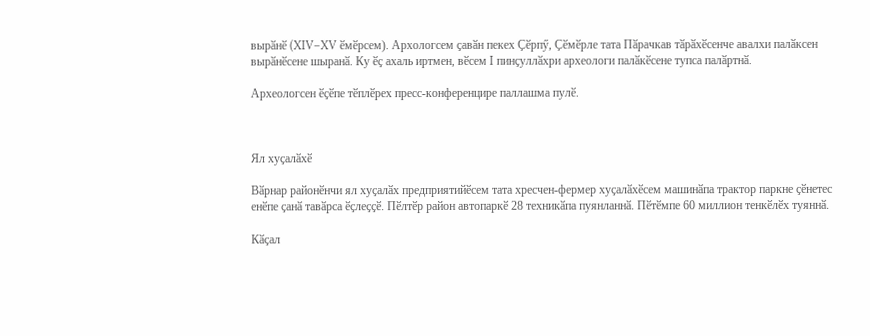вырӑнӗ (XIV–XV ӗмӗрсем). Архологсем ҫавӑн пекех Ҫӗрпӳ, Ҫӗмӗрле тата Пӑрачкав тӑрӑхӗсенче авалхи палӑксен вырӑнӗсене шыранӑ. Ку ӗҫ ахаль иртмен, вӗсем I пинҫуллӑхри археологи палӑкӗсене тупса палӑртнӑ.

Археологсен ӗҫӗпе тӗплӗрех пресс-конференцире паллашма пулӗ.



Ял хуҫалӑхӗ

Вӑрнар районӗнчи ял хуҫалӑх предприятийӗсем тата хресчен-фермер хуҫалӑхӗсем машинӑпа трактор паркне ҫӗнетес енӗпе ҫанӑ тавӑрса ӗҫлеҫҫӗ. Пӗлтӗр район автопаркӗ 28 техникӑпа пуянланнӑ. Пӗтӗмпе 60 миллион тенкӗлӗх туяннӑ.

Кӑҫал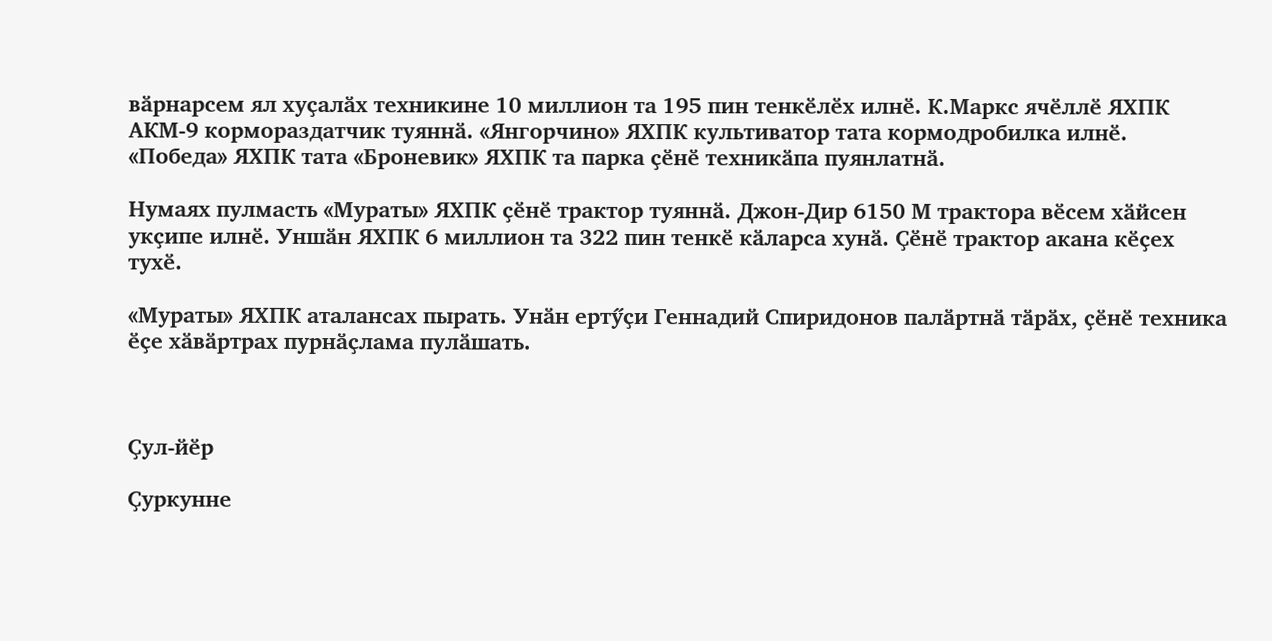вӑрнарсем ял хуҫалӑх техникине 10 миллион та 195 пин тенкӗлӗх илнӗ. К.Маркс ячӗллӗ ЯХПК АКМ-9 кормораздатчик туяннӑ. «Янгорчино» ЯХПК культиватор тата кормодробилка илнӗ. «Победа» ЯХПК тата «Броневик» ЯХПК та парка ҫӗнӗ техникӑпа пуянлатнӑ.

Нумаях пулмасть «Мураты» ЯХПК ҫӗнӗ трактор туяннӑ. Джон-Дир 6150 М трактора вӗсем хӑйсен укҫипе илнӗ. Уншӑн ЯХПК 6 миллион та 322 пин тенкӗ кӑларса хунӑ. Ҫӗнӗ трактор акана кӗҫех тухӗ.

«Мураты» ЯХПК аталансах пырать. Унӑн ертӳҫи Геннадий Спиридонов палӑртнӑ тӑрӑх, ҫӗнӗ техника ӗҫе хӑвӑртрах пурнӑҫлама пулӑшать.



Ҫул-йӗр

Ҫуркунне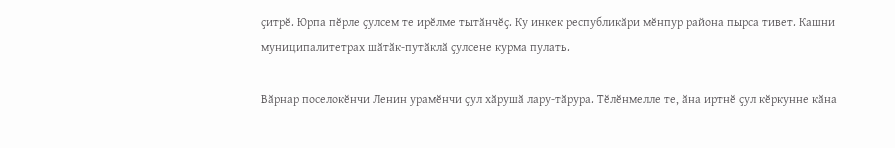ҫитрӗ. Юрпа пӗрле ҫулсем те ирӗлме тытӑнчӗҫ. Ку инкек республикӑри мӗнпур района пырса тивет. Кашни муниципалитетрах шӑтӑк-путӑклӑ ҫулсене курма пулать.

Вӑрнар поселокӗнчи Ленин урамӗнчи ҫул хӑрушӑ лару-тӑрура. Тӗлӗнмелле те, ӑна иртнӗ ҫул кӗркунне кӑна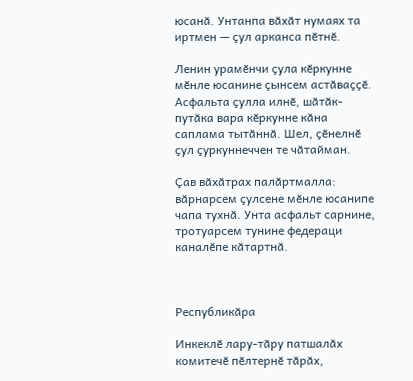юсанӑ. Унтанпа вӑхӑт нумаях та иртмен — ҫул арканса пӗтнӗ.

Ленин урамӗнчи ҫула кӗркунне мӗнле юсанине ҫынсем астӑваҫҫӗ. Асфальта ҫулла илнӗ, шӑтӑк-путӑка вара кӗркунне кӑна саплама тытӑннӑ. Шел, ҫӗнелнӗ ҫул ҫуркуннеччен те чӑтайман.

Ҫав вӑхӑтрах палӑртмалла: вӑрнарсем ҫулсене мӗнле юсанипе чапа тухнӑ. Унта асфальт сарнине, тротуарсем тунине федераци каналӗпе кӑтартнӑ.



Республикӑра

Инкеклӗ лару-тӑру патшалӑх комитечӗ пӗлтернӗ тӑрӑх,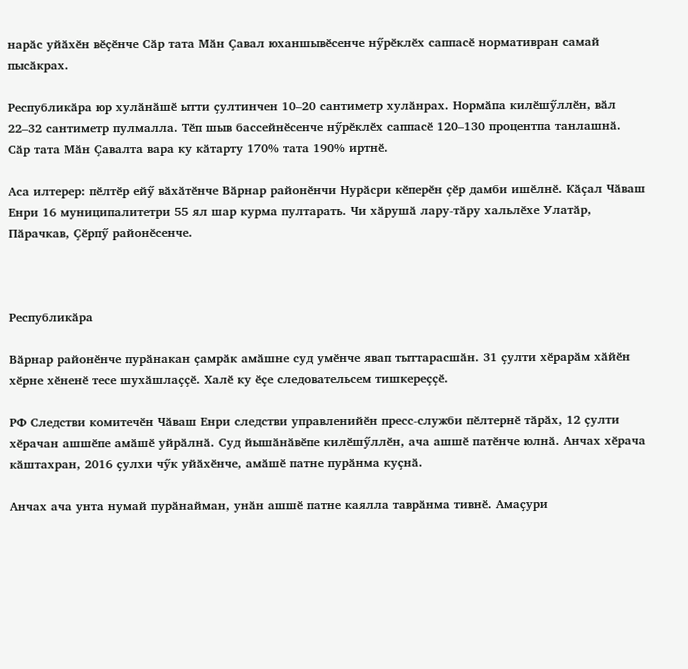нарӑс уйӑхӗн вӗҫӗнче Сӑр тата Мӑн Ҫавал юханшывӗсенче нӳрӗклӗх саппасӗ нормативран самай пысӑкрах.

Республикӑра юр хулӑнӑшӗ ытти ҫултинчен 10–20 сантиметр хулӑнрах. Нормӑпа килӗшӳллӗн, вӑл 22–32 сантиметр пулмалла. Тӗп шыв бассейнӗсенче нӳрӗклӗх саппасӗ 120–130 процентпа танлашнӑ. Сӑр тата Мӑн Ҫавалта вара ку кӑтарту 170% тата 190% иртнӗ.

Аса илтерер: пӗлтӗр ейӳ вӑхӑтӗнче Вӑрнар районӗнчи Нурӑсри кӗперӗн ҫӗр дамби ишӗлнӗ. Кӑҫал Чӑваш Енри 16 муниципалитетри 55 ял шар курма пултарать. Чи хӑрушӑ лару-тӑру хальлӗхе Улатӑр, Пӑрачкав, Ҫӗрпӳ районӗсенче.



Республикӑра

Вӑрнар районӗнче пурӑнакан ҫамрӑк амӑшне суд умӗнче явап тыттарасшӑн. 31 ҫулти хӗрарӑм хӑйӗн хӗрне хӗненӗ тесе шухӑшлаҫҫӗ. Халӗ ку ӗҫе следовательсем тишкереҫҫӗ.

РФ Следстви комитечӗн Чӑваш Енри следстви управленийӗн пресс-служби пӗлтернӗ тӑрӑх, 12 ҫулти хӗрачан ашшӗпе амӑшӗ уйрӑлнӑ. Суд йышӑнӑвӗпе килӗшӳллӗн, ача ашшӗ патӗнче юлнӑ. Анчах хӗрача кӑштахран, 2016 ҫулхи чӳк уйӑхӗнче, амӑшӗ патне пурӑнма куҫнӑ.

Анчах ача унта нумай пурӑнайман, унӑн ашшӗ патне каялла таврӑнма тивнӗ. Амаҫури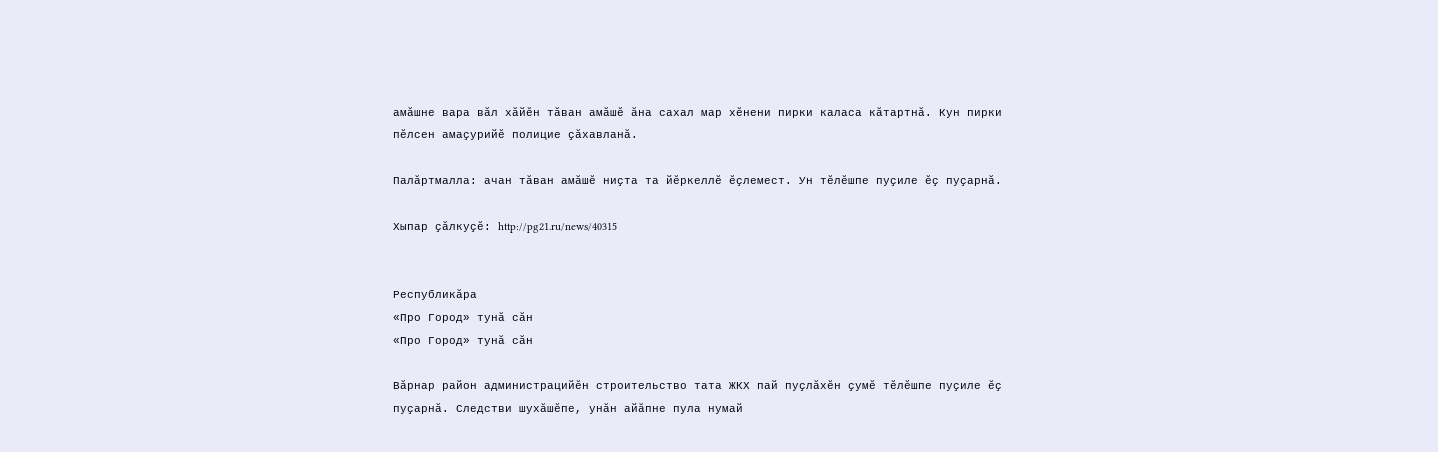амӑшне вара вӑл хӑйӗн тӑван амӑшӗ ӑна сахал мар хӗнени пирки каласа кӑтартнӑ. Кун пирки пӗлсен амаҫурийӗ полицие ҫӑхавланӑ.

Палӑртмалла: ачан тӑван амӑшӗ ниҫта та йӗркеллӗ ӗҫлемест. Ун тӗлӗшпе пуҫиле ӗҫ пуҫарнӑ.

Хыпар ҫӑлкуҫӗ: http://pg21.ru/news/40315


Республикӑра
«Про Город» тунӑ сӑн
«Про Город» тунӑ сӑн

Вӑрнар район администрацийӗн строительство тата ЖКХ пай пуҫлӑхӗн ҫумӗ тӗлӗшпе пуҫиле ӗҫ пуҫарнӑ. Следстви шухӑшӗпе, унӑн айӑпне пула нумай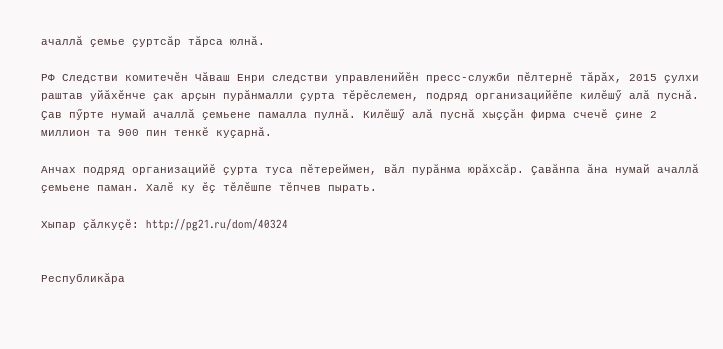ачаллӑ ҫемье ҫуртсӑр тӑрса юлнӑ.

РФ Следстви комитечӗн Чӑваш Енри следстви управленийӗн пресс-служби пӗлтернӗ тӑрӑх, 2015 ҫулхи раштав уйӑхӗнче ҫак арҫын пурӑнмалли ҫурта тӗрӗслемен, подряд организацийӗпе килӗшӳ алӑ пуснӑ. Ҫав пӳрте нумай ачаллӑ ҫемьене памалла пулнӑ. Килӗшӳ алӑ пуснӑ хыҫҫӑн фирма счечӗ ҫине 2 миллион та 900 пин тенкӗ куҫарнӑ.

Анчах подряд организацийӗ ҫурта туса пӗтереймен, вӑл пурӑнма юрӑхсӑр. Ҫавӑнпа ӑна нумай ачаллӑ ҫемьене паман. Халӗ ку ӗҫ тӗлӗшпе тӗпчев пырать.

Хыпар ҫӑлкуҫӗ: http://pg21.ru/dom/40324


Республикӑра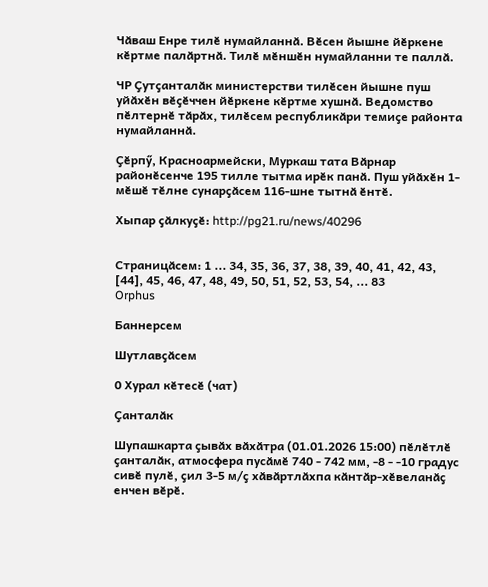Чӑваш Енре тилӗ нумайланнӑ. Вӗсен йышне йӗркене кӗртме палӑртнӑ. Тилӗ мӗншӗн нумайланни те паллӑ.

ЧР Ҫутҫанталӑк министерстви тилӗсен йышне пуш уйӑхӗн вӗҫӗччен йӗркене кӗртме хушнӑ. Ведомство пӗлтернӗ тӑрӑх, тилӗсем республикӑри темиҫе районта нумайланнӑ.

Ҫӗрпӳ, Красноармейски, Муркаш тата Вӑрнар районӗсенче 195 тилле тытма ирӗк панӑ. Пуш уйӑхӗн 1-мӗшӗ тӗлне сунарҫӑсем 116-шне тытнӑ ӗнтӗ.

Хыпар ҫӑлкуҫӗ: http://pg21.ru/news/40296


Страницӑсем: 1 ... 34, 35, 36, 37, 38, 39, 40, 41, 42, 43, [44], 45, 46, 47, 48, 49, 50, 51, 52, 53, 54, ... 83
Orphus

Баннерсем

Шутлавҫӑсем

0 Хурал кӗтесӗ (чат)

Ҫанталӑк

Шупашкарта ҫывӑх вӑхӑтра (01.01.2026 15:00) пӗлӗтлӗ ҫанталӑк, атмосфера пусӑмӗ 740 - 742 мм, -8 - -10 градус сивӗ пулӗ, ҫил 3-5 м/ҫ хӑвӑртлӑхпа кӑнтӑр-хӗвеланӑҫ енчен вӗрӗ.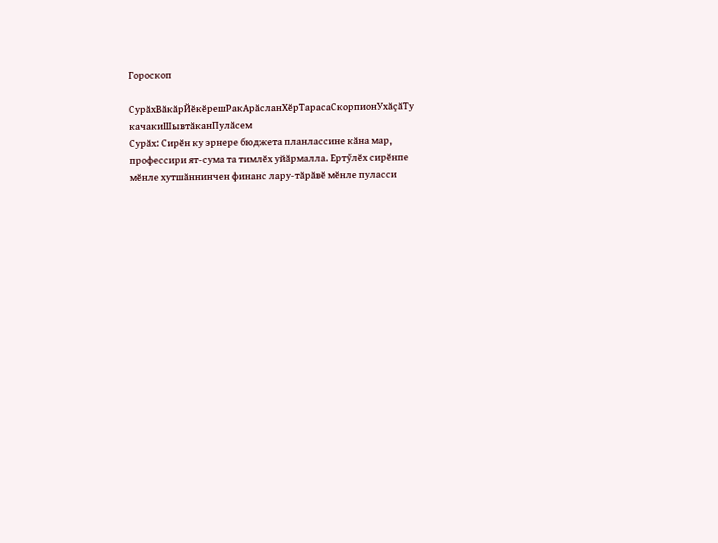Гороскоп

СурӑхВӑкӑрЙӗкӗрешРакАрӑсланХӗрТарасаСкорпионУхӑҫӑТу качакиШывтӑканПулӑсем
Сурӑх: Сирӗн ку эрнере бюджета планлассине кӑна мар, профессири ят-сума та тимлӗх уйӑрмалла. Ертӳлӗх сирӗнпе мӗнле хутшӑннинчен финанс лару-тӑрӑвӗ мӗнле пуласси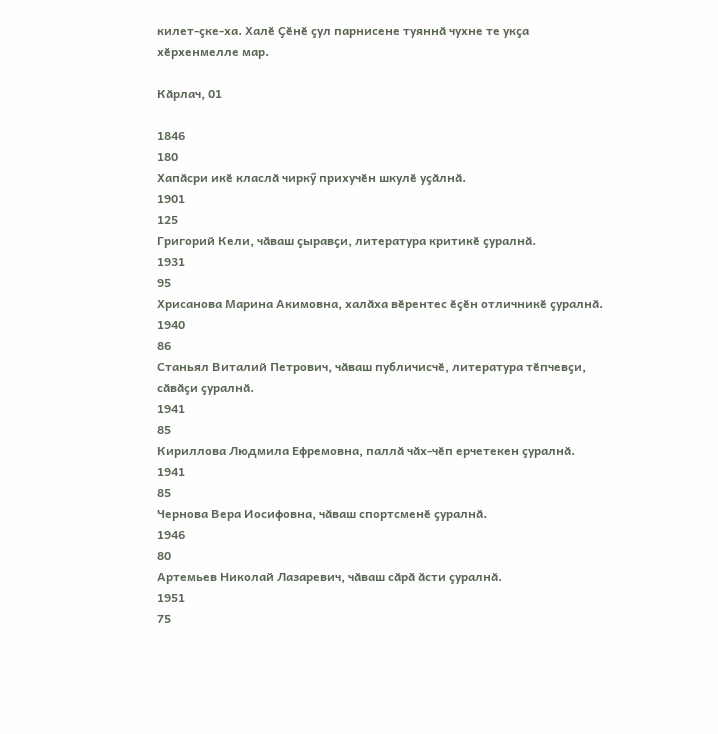килет-ҫке-ха. Халӗ Ҫӗнӗ ҫул парнисене туяннӑ чухне те укҫа хӗрхенмелле мар.

Кӑрлач, 01

1846
180
Хапӑсри икӗ класлӑ чиркӳ прихучӗн шкулӗ уҫӑлнӑ.
1901
125
Григорий Кели, чӑваш ҫыравҫи, литература критикӗ ҫуралнӑ.
1931
95
Хрисанова Марина Акимовна, халӑха вӗрентес ӗҫӗн отличникӗ ҫуралнӑ.
1940
86
Станьял Виталий Петрович, чӑваш публичисчӗ, литература тӗпчевҫи, сӑвӑҫи ҫуралнӑ.
1941
85
Кириллова Людмила Ефремовна, паллӑ чӑх-чӗп ерчетекен ҫуралнӑ.
1941
85
Чернова Вера Иосифовна, чӑваш спортсменӗ ҫуралнӑ.
1946
80
Артемьев Николай Лазаревич, чӑваш сӑрӑ ӑсти ҫуралнӑ.
1951
75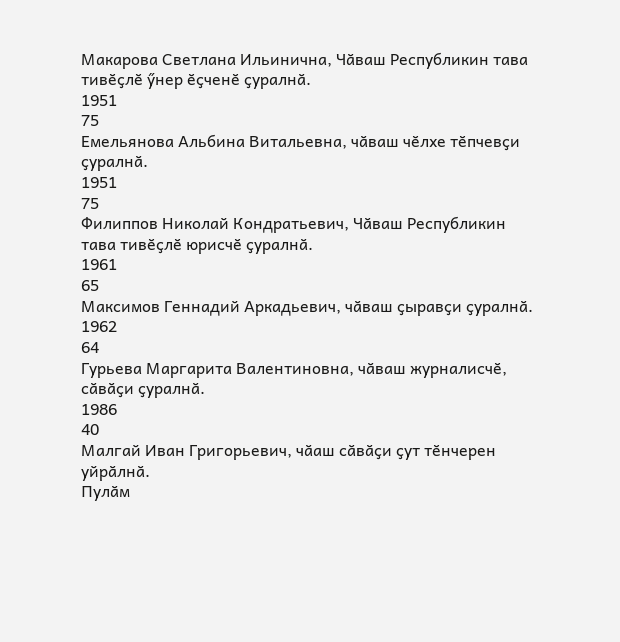Макарова Светлана Ильинична, Чӑваш Республикин тава тивӗҫлӗ ӳнер ӗҫченӗ ҫуралнӑ.
1951
75
Емельянова Альбина Витальевна, чӑваш чӗлхе тӗпчевҫи ҫуралнӑ.
1951
75
Филиппов Николай Кондратьевич, Чӑваш Республикин тава тивӗҫлӗ юрисчӗ ҫуралнӑ.
1961
65
Максимов Геннадий Аркадьевич, чӑваш ҫыравҫи ҫуралнӑ.
1962
64
Гурьева Маргарита Валентиновна, чӑваш журналисчӗ, сӑвӑҫи ҫуралнӑ.
1986
40
Малгай Иван Григорьевич, чӑаш сӑвӑҫи ҫут тӗнчерен уйрӑлнӑ.
Пулӑм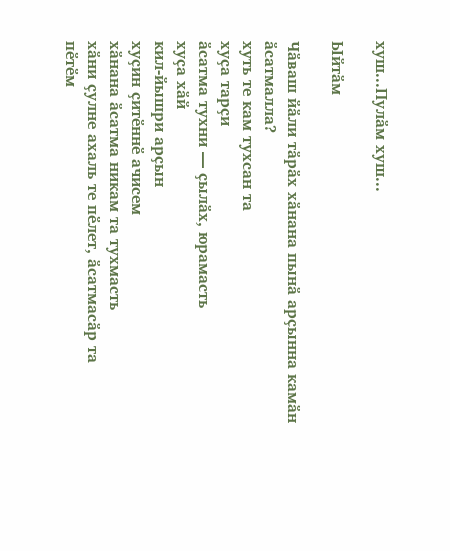хуш...Пулӑм хуш...

Ыйтӑм

Чӑваш йӑли тӑрӑх хӑнана пынӑ арҫынна камӑн ӑсатмалла?
хуть те кам тухсан та
хуҫа тарҫи
ӑсатма тухни — ҫылӑх, юрамасть
хуҫа хӑй
кил-йышри арҫын
хуҫин ҫитӗннӗ ачисем
хӑнана ӑсатма никам та тухмасть
хӑни ҫулне ахаль те пӗлет, ӑсатмасӑр та
пӗтӗм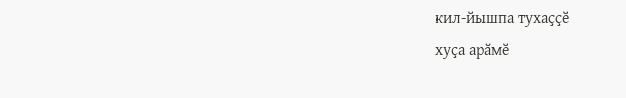кил-йышпа тухаҫҫӗ
хуҫа арӑмӗ